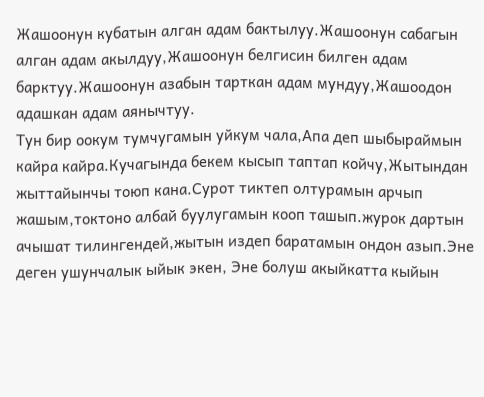Жашоонун кубатын алган адам бактылуу.Жашоонун сабагын алган адам акылдуу,Жашоонун белгисин билген адам барктуу.Жашоонун азабын тарткан адам мундуу,Жашоодон адашкан адам аянычтуу.
Тун бир оокум тумчугамын уйкум чала,Апа деп шыбыраймын кайра кайра.Кучагында бекем кысып таптап койчу,Жытындан жыттайынчы тоюп кана.Сурот тиктеп олтурамын арчып жашым,токтоно албай буулугамын кооп ташып.журок дартын ачышат тилингендей,жытын издеп баратамын ондон азып.Эне деген ушунчалык ыйык экен, Эне болуш акыйкатта кыйын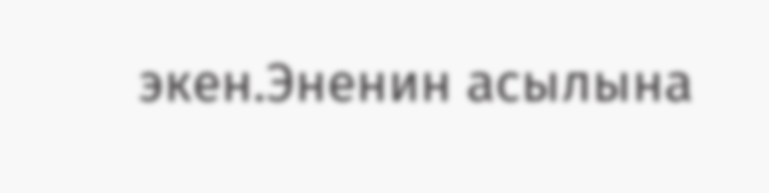экен.Эненин асылына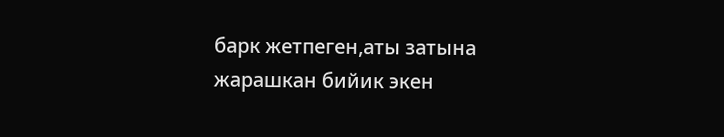барк жетпеген,аты затына жарашкан бийик экен